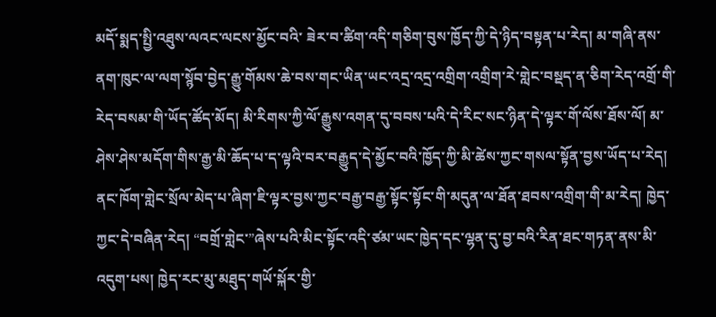མདོ་སྨད་སྤྱི་འཐུས་ལའང་ལངས་མྱོང་བའི་ ཟེར་བ་ཚིག་འདི་གཅིག་བུས་ཁྱོད་ཀྱི་དེ་ཉིད་བསྟན་པ་རེད། མ་གཞི་ནས་ནག་ཁུང་ལ་ལག་སྙོབ་བྱེད་རྒྱུ་གོམས་ཆེ་བས་གང་ཡིན་ཡང་འདྲ་འདྲ་འགྲིག་འགྲིག་རེ་གླེང་བསྡད་ན་ཅིག་རེད་འགྲོ་གི་རེད་བསམ་གི་ཡོད་ཚོད་མོད། མི་རིགས་ཀྱི་ལོ་རྒྱུས་འགན་དུ་བབས་པའི་དེ་རིང་སང་ཉིན་དེ་ལྟར་གོ་ལོས་ཐོས་ལོ། མ་ཤེས་ཤེས་མདོག་གིས་རྒྱ་མི་ཆོད་པ་ད་ལྟའི་བར་བརྒྱུད་དེ་མྱོང་བའི་ཁྱོད་ཀྱི་མི་ཚེས་ཀྱང་གསལ་སྟོན་བྱས་ཡོད་པ་རེད། ནང་ཁོག་གླེང་སྲོལ་མེད་པ་ཞིག་ཇི་ལྟར་བྱས་ཀྱང་བརྒྱ་བརྒྱ་སྟོང་སྟོང་གི་མདུན་ལ་ཐོན་ཐབས་འགྲིག་གི་མ་རེད། ཁྱེད་ཀྱང་དེ་བཞིན་རེད། “བགྲོ་གླེང་”ཞེས་པའི་མིང་སྟོང་འདི་ཙམ་ཡང་ཁྱེད་དང་ལྷན་དུ་བྱ་བའི་རིན་ཐང་གཏན་ནས་མི་འདུག་པས། ཁྱེད་རང་མུ་མཐུད་གཡོ་སྐོར་གྱི་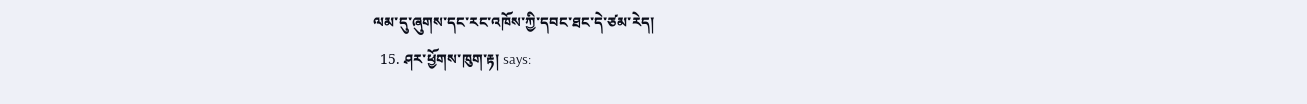ལམ་དུ་ཞུགས་དང་རང་འཁོས་ཀྱི་དབང་ཐང་དེ་ཙམ་རེད།
  15. ཤར་ཕྱོགས་ཁུག་རྟ། says: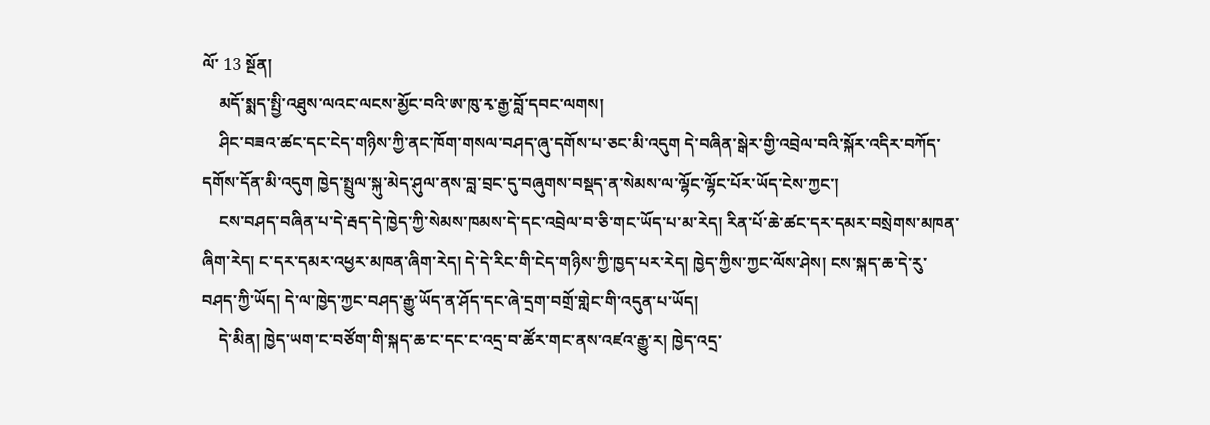ལོ་ 13 སྔོན།
    མདོ་སྨད་སྤྱི་འཐུས་ལའང་ལངས་མྱོང་བའི་ཨ་ཁུ་རྭ་རྒྱ་བློ་དབང་ལགས།
    ཤིང་བཟའ་ཚང་དང་ངེད་གཉིས་ཀྱི་ནང་ཁོག་གསལ་བཤད་ཞུ་དགོས་པ་ཅང་མི་འདུག དེ་བཞིན་སྒེར་གྱི་འབྲེལ་བའི་སྐོར་འདིར་བཀོད་དགོས་དོན་མི་འདུག ཁྱེད་སྤྲུལ་སྐུ་མེད་ཤུལ་ནས་བླ་བྲང་དུ་བཞུགས་བསྡད་ན་སེམས་ལ་ལྷོང་ལྷོང་པོར་ཡོད་ངེས་ཀྱང་།
    ངས་བཤད་བཞིན་པ་དེ་རྦད་དེ་ཁྱེད་ཀྱི་སེམས་ཁམས་དེ་དང་འབྲེལ་བ་ཅི་གང་ཡོད་པ་མ་རེད། རིན་པོ་ཆེ་ཚང་དར་དམར་བསྲེགས་མཁན་ཞིག་རེད། ང་དར་དམར་འཕྱར་མཁན་ཞིག་རེད། དེ་དེ་རིང་གི་ངེད་གཉིས་ཀྱི་ཁྱད་པར་རེད། ཁྱེད་ཀྱིས་ཀྱང་ལོས་ཤེས། ངས་སྐད་ཆ་དེ་རུ་བཤད་ཀྱི་ཡོད། དེ་ལ་ཁྱེད་ཀྱང་བཤད་རྒྱུ་ཡོད་ན་ཤོད་དང་ཞེ་དྲག་བགྲོ་གླེང་གི་འདུན་པ་ཡོད།
    དེ་མིན། ཁྱེད་ཡག་ང་བཙོག་གི་སྐད་ཆ་ང་དང་ང་འདྲ་བ་ཚོར་གང་ནས་འཛའ་རྒྱུ་ར། ཁྱེད་འདྲ་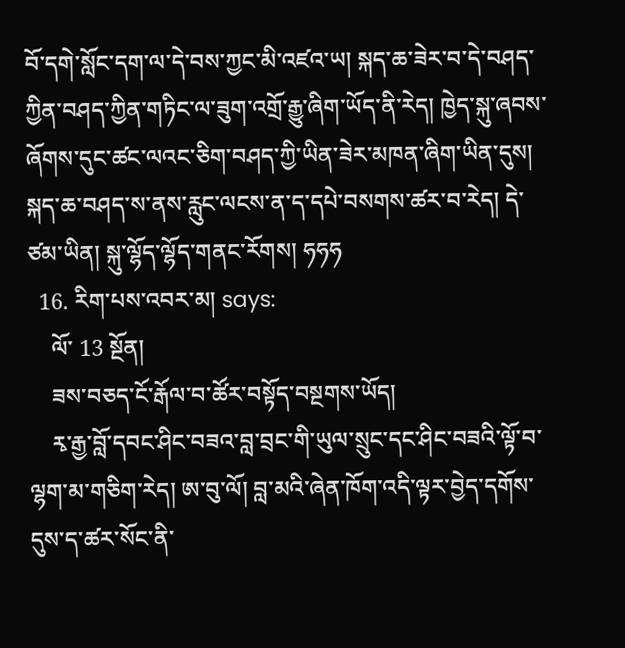བོ་དགེ་སློང་དག་ལ་དེ་བས་ཀྱང་མི་འཛའ་ཡ། སྐད་ཆ་ཟེར་བ་དེ་བཤད་ཀྱིན་བཤད་ཀྱིན་གཏིང་ལ་ཟུག་འགྲོ་རྒྱུ་ཞིག་ཡོད་ནི་རེད། ཁྱེད་སྐུ་ཞབས་ཞོགས་དུང་ཚང་ལའང་ཅིག་བཤད་ཀྱི་ཡིན་ཟེར་མཁན་ཞིག་ཡིན་དུས། སྐད་ཆ་བཤད་ས་ནས་རླུང་ལངས་ན་ད་དཔེ་བསགས་ཚར་བ་རེད། དེ་ཙམ་ཡིན། སྐུ་ལྷོད་ལྷོད་གནང་རོགས། ཧཧཧ
  16. རིག་པས་འབར་མ། says:
    ལོ་ 13 སྔོན།
    ཟས་བཅད་ངོ་རྒོལ་བ་ཚོར་བསྟོད་བསྔགས་ཡོད།
    རྭ་རྒྱ་བློ་དབང་ཤིང་བཟའ་བླ་བྲང་གི་ཡུལ་སྲུང་དང་ཤིང་བཟའི་ལྟོ་བ་ལྷག་མ་གཅིག་རེད། ཨ་བུ་ལོ། བླ་མའི་ཞེན་ཁོག་འདི་ལྟར་བྱེད་དགོས་དུས་ད་ཚར་སོང་ནི་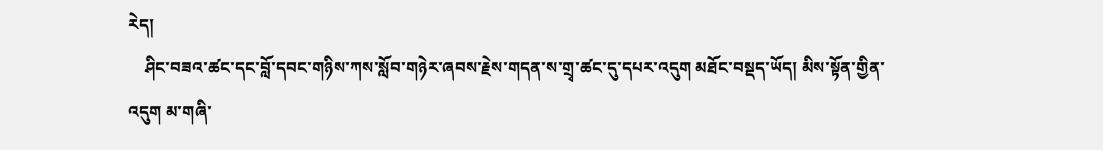རེད།
    ཤིང་བཟའ་ཚང་དང་བློ་དབང་གཉིས་ཀས་སློབ་གཉེར་ཞབས་རྗེས་གདན་ས་གྲྭ་ཚང་དུ་དཔར་འདུག མཐོང་བསྡད་ཡོད། མིས་སྟོན་གྱིན་འདུག མ་གཞི་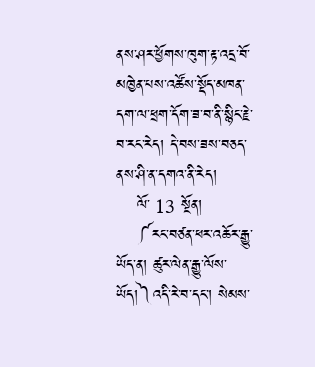ནས་ཤར་ཕྱོགས་ཁུག་རྟ་འདྲ་བོ་མཁྱེན་པས་འཚོས་སྡོད་མཁན་དག་ལ་ཕྲག་དོག་ཟ་བ་ནི་སྙིང་རྗེ་བ་རང་རེད། དེ་བས་ཟས་བཅད་ནས་ཤི་ན་དགའ་ནི་རེད།
    ལོ་ 13 སྔོན།
    ༼རང་བཙན་ཕར་འཆོར་རྒྱུ་ཡོད་ན། ཚུར་ལེན་རྒྱུ་ལོས་ཡོད།༽འདི་རེ་བ་དང་། སེམས་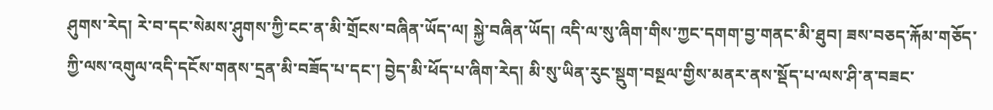ཤུགས་རེད། རེ་བ་དང་སེམས་ཤུགས་ཀྱི་ངང་ན་མི་གྲོངས་བཞིན་ཡོད་ལ། སྐྱེ་བཞིན་ཡོད། འདི་ལ་སུ་ཞིག་གིས་ཀྱང་དགག་བྱ་གནང་མི་ཐུབ། ཟས་བཅད་རྐོམ་གཅོད་ཀྱི་ལས་འགུལ་འདི་དངོས་གནས་དྲན་མི་བཟོད་པ་དང་། བྱེད་མི་ཕོད་པ་ཞིག་རེད། མི་སུ་ཡིན་རུང་སྡུག་བསྔལ་གྱིས་མནར་ནས་སྡོད་པ་ལས་ཤི་ན་བཟང་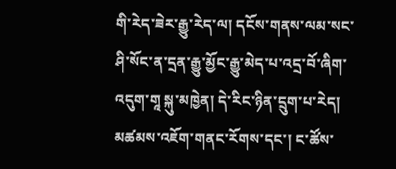གི་རེད་ཟེར་རྒྱུ་རེད་ལ། དངོས་གནས་ལམ་སང་ཤི་སོང་ན་དྲན་རྒྱུ་མྱོང་རྒྱུ་མེད་པ་འདྲ་བོ་ཞིག་འདུག་གཱ སྐུ་མཁྱེན། དེ་རིང་ཉིན་དྲུག་པ་རེད། མཚམས་འཇོག་གནང་རོགས་དང་། ང་ཚོས་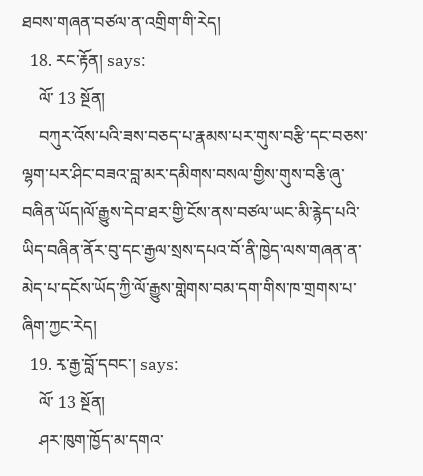ཐབས་གཞན་བཙལ་ན་འགྲིག་གི་རེད།
  18. རང་རྟོན། says:
    ལོ་ 13 སྔོན།
    བཀུར་འོས་པའི་ཟས་བཅད་པ་རྣམས་པར་གུས་བརྩི་དང་བཅས་ལྷག་པར་ཤིང་བཟའ་བླ་མར་དམིགས་བསལ་གྱིས་གུས་བརྕི་ཞུ་བཞིན་ཡོད།ལོ་རྒྱུས་དེབ་ཐར་གྱི་ངོས་ནས་བཙལ་ཡང་མི་རྙེད་པའི་ཡིད་བཞིན་ནོར་བུ་དང་རྒྱལ་སྲས་དཔའ་བོ་ནི་ཁྱེད་ལས་གཞན་ན་མེད་པ་དངོས་ཡོད་ཀྱི་ལོ་རྒྱུས་གླེགས་བམ་དག་གིས་ཁ་གྲགས་པ་ཞིག་ཀྱང་རེད།
  19. རྭ་རྒྱ་བློ་དབང་། says:
    ལོ་ 13 སྔོན།
    ཤར་ཁུག་ཁྱོད་མ་དགའ་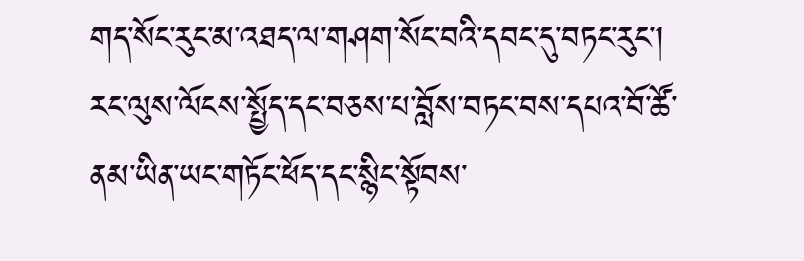གད་སོང་རུང་མ་འཐད་ལ་གཤག་སོང་བའི་དབང་དུ་བཏང་རུང་། རང་ལུས་ལོངས་སྤྱོད་དང་བཅས་པ་བློས་བཏང་བས་དཔའ་བོ་ཚོ་ནམ་ཡིན་ཡང་གཏོང་ཕོད་དང་སྙིང་སྟོབས་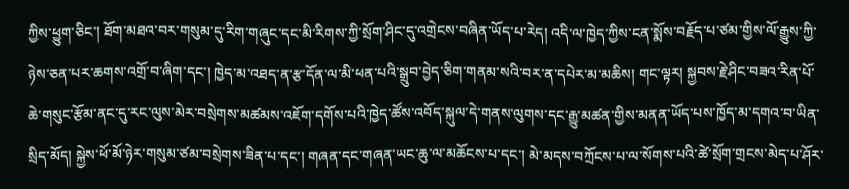ཀྱིས་ཕྱུག་ཅིང་། ཐོག་མཐའ་བར་གསུམ་དུ་རིག་གཞུང་དང་མི་རིགས་ཀྱི་སྲོག་ཤིང་དུ་འགྲེངས་བཞིན་ཡོད་པ་རེད། འདི་ལ་ཁྱེད་ཀྱིས་ངན་སྨོས་བརྗོད་པ་ཙམ་གྱིས་ལོ་རྒྱུས་ཀྱི་ཉེས་ཅན་པར་ཆགས་འགྲོ་བ་ཞིག་དང་། ཁྱེད་མ་འཐད་ན་རྩ་དོན་ལ་མི་ཕན་པའི་སྒྲུབ་བྱེད་ཅིག་གནམ་སའི་བར་ན་དཔེར་མ་མཆིས། གང་ལྟར། སྐྱབས་རྗེ་ཤིང་བཟའ་རིན་པོ་ཆེ་གསུང་རྩོམ་ནང་དུ་རང་ལུས་མེར་བསྲེགས་མཚམས་འཇོག་དགོས་པའི་ཁྱེད་ཚོས་འབོད་སྐུལ་དེ་གནས་ལུགས་དང་རྒྱུ་མཚན་གྱིས་མནན་ཡོད་པས་ཁྱོད་མ་དགའ་བ་ཡིན་སྲིད་མོད། སྐྱེས་ཕོ་མོ་ཉེར་གསུམ་ཙམ་བསྲེགས་ཟིན་པ་དང་། གཞན་དང་གཞན་ཡང་ཆུ་ལ་མཆོངས་པ་དང་། མེ་མདས་བཀྲོངས་པ་ལ་སོགས་པའི་ཚེ་སྲོག་གྲངས་མེད་པ་ཤོར་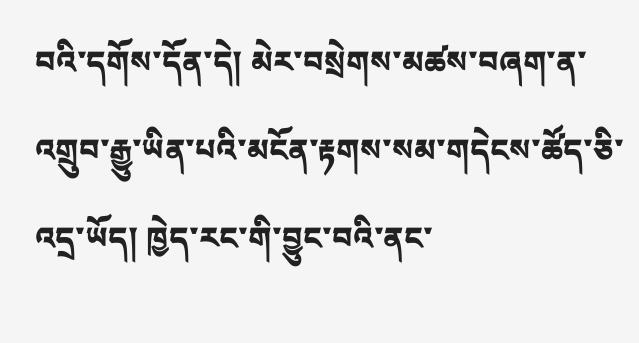བའི་དགོས་དོན་དེ། མེར་བསྲེགས་མཚས་བཞག་ན་འགྲུབ་རྒྱུ་ཡིན་པའི་མངོན་རྟགས་སམ་གདེངས་ཚོད་ཅི་འདྲ་ཡོད། ཁྱེད་རང་གི་བྱུང་བའི་ནང་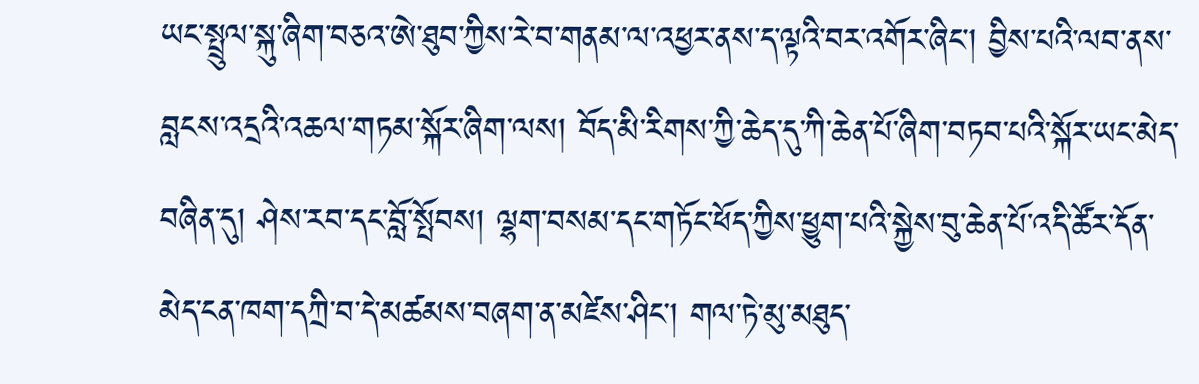ཡང་སྤྲུལ་སྐུ་ཞིག་བཅའ་ཨེ་ཐུབ་ཀྱིས་རེ་བ་གནམ་ལ་འཕྱར་ནས་ད་ལྟའི་བར་འགོར་ཞིང་། བྱིས་པའི་ལབ་ནས་བླངས་འདྲའི་འཆལ་གཏམ་སྐོར་ཞིག་ལས། བོད་མི་རིགས་ཀྱི་ཆེད་དུ་ཀི་ཆེན་པོ་ཞིག་བཏབ་པའི་སྐོར་ཡང་མེད་བཞིན་དུ། ཤེས་རབ་དང་བློ་སྤོབས། ལྷག་བསམ་དང་གཏོང་ཕོད་ཀྱིས་ཕྱུག་པའི་སྐྱེས་བུ་ཆེན་པོ་འདི་ཚོར་དོན་མེད་ངན་ཁག་དཀྲི་བ་དེ་མཚམས་བཞག་ན་མཛེས་ཤིང་། གལ་ཏེ་མུ་མཐུད་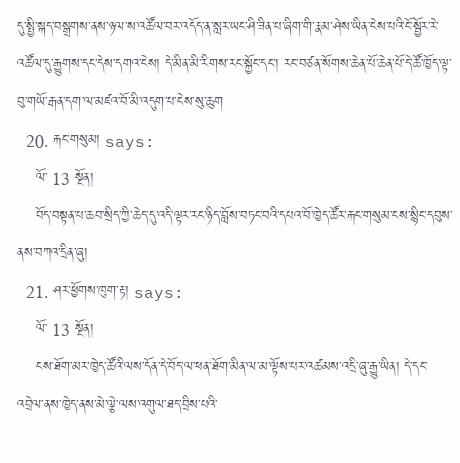དུ་སྤྱི་སྐད་བསྒྲགས་ནས་ཉལ་ས་འཚོལ་བར་འདོད་ན་སླར་ཡང་ཤི་ཟིན་པ་ཞིག་གི་རྣམ་ཤེས་ཡིན་ངེས་པའི་ངོ་སྦྱོར་རེ་འཚོལ་དུ་རྒྱུགས་དང་དེས་དགའ་ངེས། དེ་མིན་མི་རིགས་རང་སྐྱོང་དང་། རང་བཙན་སོགས་ཆེན་པོ་ཆེན་པོ་དེ་ཚོ་ཁྱོད་ལྟ་བུ་གཡོ་རྒན་དག་ལ་མཛའ་བོ་མི་འདུག་པ་ངེས་སུ་ཆུག
  20. རྐང་གསུམ། says:
    ལོ་ 13 སྔོན།
    བོད་བསྟན་པ་ཆབ་སྲིད་ཀྱི་ཆེད་དུ་འདི་ལྟར་རང་ཉིད་བློས་བཏང་བའི་དཔའ་བོ་ཁྱེད་ཚོར་རྐང་གསུམ་ངས་སྙིང་དབུས་ནས་བཀའ་དྲིན་ཞུ།
  21. ཤར་ཕྱོགས་ཁུག་རྟ། says:
    ལོ་ 13 སྔོན།
    ངས་ཐོག་མར་ཁྱེད་ཚོའི་ལས་དོན་དེ་བོད་ལ་ཕན་ཐོག་མིན་ལ་མ་ལྟོས་པར་འཚམས་འདྲི་ཞུ་རྒྱུ་ཡིན། དེ་དང་འབྲེལ་ནས་ཁྱེད་ནས་མེ་ལྕེ་ལས་འགུལ་ཐད་བྲིས་པའི་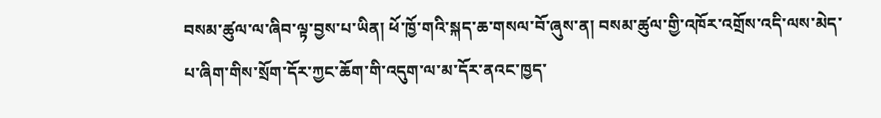བསམ་ཚུལ་ལ་ཞིབ་ལྟ་བྱས་པ་ཡིན། ཕོ་ཁྱོ་གའི་སྐད་ཆ་གསལ་བོ་ཞུས་ན། བསམ་ཚུལ་གྱི་འཁོར་འགྲོས་འདི་ལས་མེད་པ་ཞིག་གིས་སྲོག་དོར་ཀྱང་ཆོག་གི་འདུག་ལ་མ་དོར་ནའང་ཁྱད་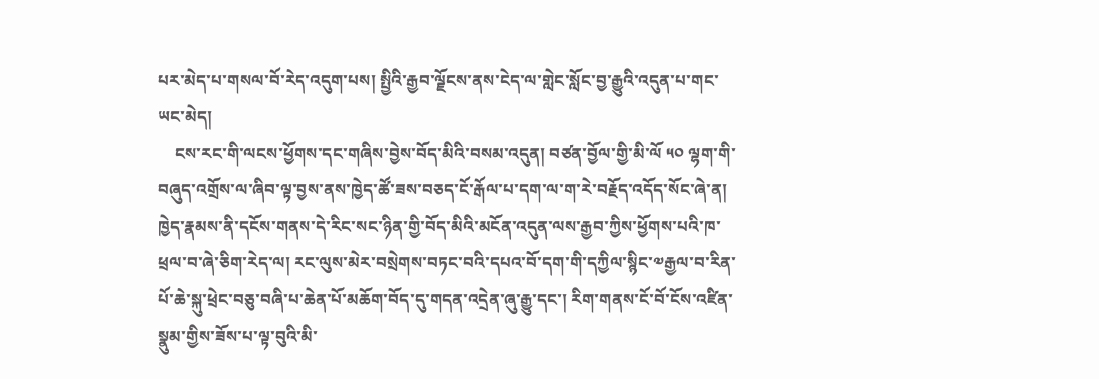པར་མེད་པ་གསལ་བོ་རེད་འདུག་པས། སྤྱིའི་རྒྱབ་ལྗོངས་ནས་ངེད་ལ་གླེང་སློང་བྱ་རྒྱུའི་འདུན་པ་གང་ཡང་མེད།
    ངས་རང་གི་ལངས་ཕྱོགས་དང་གཞིས་བྱེས་བོད་མིའི་བསམ་འདུན། བཙན་བྱོལ་གྱི་མི་ལོ ༥༠ ལྷག་གི་བཞུད་འགྲོས་ལ་ཞིབ་ལྟ་བྱས་ནས་ཁྱེད་ཚོ་ཟས་བཅད་ངོ་རྒོལ་པ་དག་ལ་ག་རེ་བརྗོད་འདོད་སོང་ཞེ་ན། ཁྱེད་རྣམས་ནི་དངོས་གནས་དེ་རིང་སང་ཉིན་གྱི་བོད་མིའི་མངོན་འདུན་ལས་རྒྱབ་ཀྱིས་ཕྱོགས་པའི་ཁ་ཕྲལ་བ་ཞེ་ཅིག་རེད་ལ། རང་ལུས་མེར་བསྲེགས་བཏང་བའི་དཔའ་བོ་དག་གི་དཀྱིལ་སྙིང་༧རྒྱལ་བ་རིན་པོ་ཆེ་སྐུ་ཕྲེང་བཅུ་བཞི་པ་ཆེན་པོ་མཆོག་བོད་དུ་གདན་འདྲེན་ཞུ་རྒྱུ་དང་། རིག་གནས་ངོ་བོ་ངོས་འཛིན་སྣུམ་གྱིས་ཟོས་པ་ལྟ་བུའི་མི་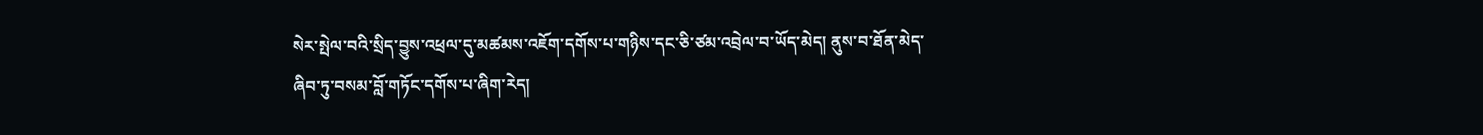སེར་སྤེལ་བའི་སྲིད་བྱུས་འཕྲལ་དུ་མཚམས་འཇོག་དགོས་པ་གཉིས་དང་ཅི་ཙམ་འབྲེལ་བ་ཡོད་མེད། ནུས་བ་ཐོན་མེད་ཞིབ་ཏུ་བསམ་བློ་གཏོང་དགོས་པ་ཞིག་རེད།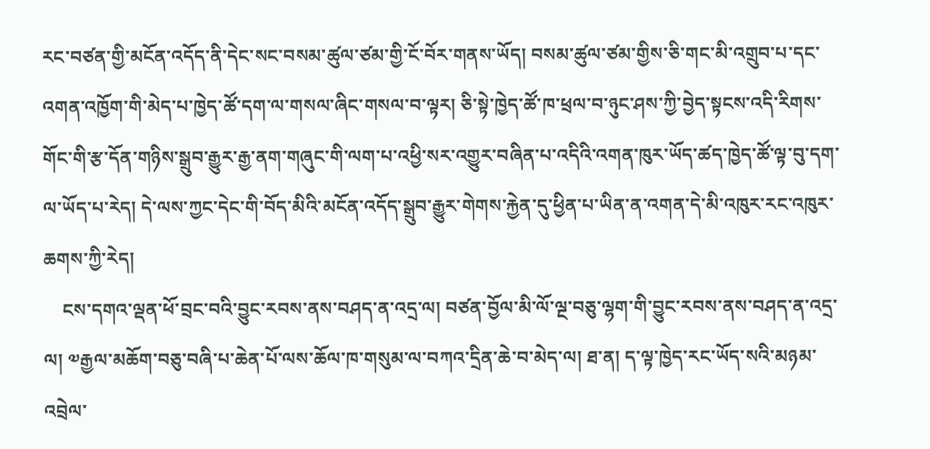རང་བཙན་གྱི་མངོན་འདོད་ནི་དེང་སང་བསམ་ཚུལ་ཙམ་གྱི་ངོ་བོར་གནས་ཡོད། བསམ་ཚུལ་ཙམ་གྱིས་ཅི་གང་མི་འགྲུབ་པ་དང་འགན་འཁྱོག་གི་མེད་པ་ཁྱེད་ཚོ་དག་ལ་གསལ་ཞིང་གསལ་བ་ལྟར། ཅི་སྟེ་ཁྱེད་ཚོ་ཁ་ཕྲལ་བ་ཉུང་ཤས་ཀྱི་བྱེད་སྟངས་འདི་རིགས་གོང་གི་རྩ་དོན་གཉིས་སྒྲུབ་རྒྱུར་རྒྱ་ནག་གཞུང་གི་ལག་པ་འཕྱི་སར་འགྱུར་བཞིན་པ་འདིའི་འགན་ཁུར་ཡོད་ཚད་ཁྱེད་ཚོ་ལྟ་བུ་དག་ལ་ཡོད་པ་རེད། དེ་ལས་ཀྱང་དེང་གི་བོད་མིའི་མངོན་འདོད་སྒྲུབ་རྒྱུར་གེགས་རྐྱེན་དུ་ཕྱིན་པ་ཡིན་ན་འགན་དེ་མི་འཁུར་རང་འཁུར་ཆགས་ཀྱི་རེད།
    ངས་དགའ་ལྡན་ཕོ་བྲང་བའི་བྱུང་རབས་ནས་བཤད་ན་འདྲ་ལ། བཙན་བྱོལ་མི་ལོ་ལྔ་བཅུ་ལྷག་གི་བྱུང་རབས་ནས་བཤད་ན་འདྲ་ལ། ༧རྒྱལ་མཆོག་བཅུ་བཞི་པ་ཆེན་པོ་ལས་ཆོལ་ཁ་གསུམ་ལ་བཀའ་དྲིན་ཆེ་བ་མེད་ལ། ཐ་ན། ད་ལྟ་ཁྱེད་རང་ཡོད་སའི་མཉམ་འབྲེལ་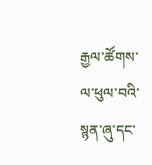རྒྱལ་ཚོགས་ལ་ཕུལ་བའི་སྙན་ཞུ་དང་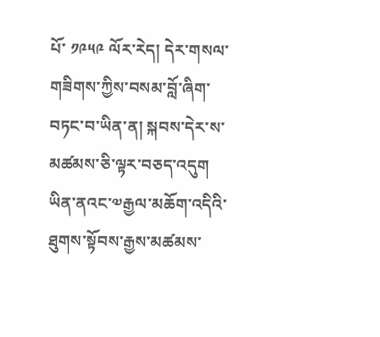པོ་ ༡༩༥༩ ལོར་རེད། དེར་གསལ་གཟིགས་ཀྱིས་བསམ་བློ་ཞིག་བཏང་བ་ཡིན་ན། སྐབས་དེར་ས་མཚམས་ཅི་ལྟར་བཅད་འདུག ཡིན་ནའང་༧རྒྱལ་མཆོག་འདིའི་ཐུགས་སྟོབས་རྒྱས་མཚམས་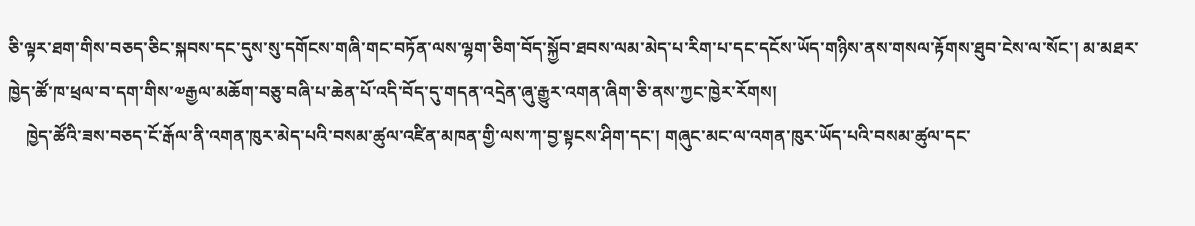ཅི་ལྟར་ཐག་གིས་བཅད་ཅིང་སྐབས་དང་དུས་སུ་དགོངས་གཞི་གང་བཏོན་ལས་ལྷག་ཅིག་བོད་སྐྱོབ་ཐབས་ལམ་མེད་པ་རིག་པ་དང་དངོས་ཡོད་གཉིས་ནས་གསལ་རྟོགས་ཐུབ་ངེས་ལ་སོང་། མ་མཐར་ཁྱེད་ཚོ་ཁ་ཕྲལ་བ་དག་གིས་༧རྒྱལ་མཆོག་བཅུ་བཞི་པ་ཆེན་པོ་འདི་བོད་དུ་གདན་འདྲེན་ཞུ་རྒྱུར་འགན་ཞིག་ཅི་ནས་ཀྱང་ཁྱེར་རོགས།
    ཁྱེད་ཚོའི་ཟས་བཅད་ངོ་རྒོལ་ནི་འགན་ཁུར་མེད་པའི་བསམ་ཚུལ་འཛིན་མཁན་གྱི་ལས་ཀ་བྱ་སྟངས་ཤིག་དང་། གཞུང་མང་ལ་འགན་ཁུར་ཡོད་པའི་བསམ་ཚུལ་དང་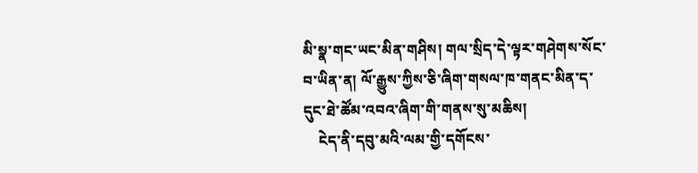མི་སྣ་གང་ཡང་མིན་གཤིས། གལ་སྲིད་དེ་ལྟར་གཤེགས་སོང་བ་ཡིན་ན། ལོ་རྒྱུས་ཀྱིས་ཅི་ཞིག་གསལ་ཁ་གནང་མིན་ད་དུང་ཐེ་ཚོམ་འབའ་ཞིག་གི་གནས་སུ་མཆིས།
    ངེད་ནི་དབུ་མའི་ལམ་གྱི་དགོངས་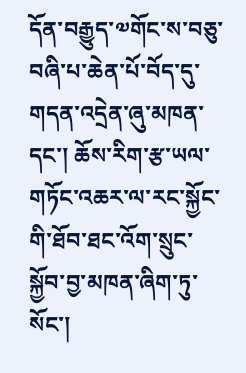དོན་བརྒྱུད་༧གོང་ས་བཅུ་བཞི་པ་ཆེན་པོ་བོད་དུ་གདན་འདྲེན་ཞུ་མཁན་དང་། ཆོས་རིག་རྩ་ཡལ་གཏོང་འཆར་ལ་རང་སྐྱོང་གི་ཐོབ་ཐང་འོག་སྲུང་སྐྱོབ་བྱ་མཁན་ཞིག་ཏུ་སོང་།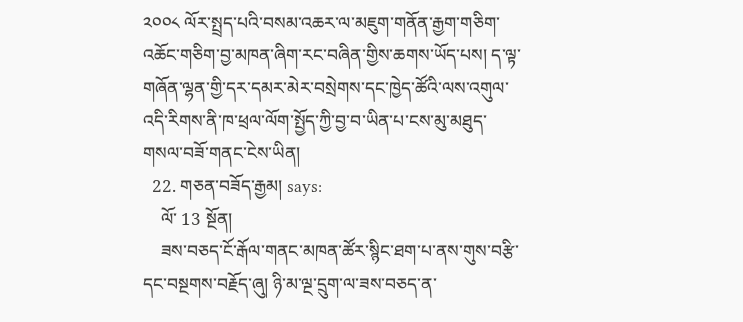༢༠༠༨ ལོར་སྤྲད་པའི་བསམ་འཆར་ལ་མཇུག་གནོན་རྒྱག་གཅིག་འཆོང་གཅིག་བྱ་མཁན་ཞིག་རང་བཞིན་གྱིས་ཆགས་ཡོད་པས། ད་ལྟ་གཞོན་ལྷན་གྱི་དར་དམར་མེར་བསྲེགས་དང་ཁྱེད་ཚོའི་ལས་འགུལ་འདི་རིགས་ནི་ཁ་ཕྲལ་ལོག་སྤྱོད་ཀྱི་བྱ་བ་ཡིན་པ་ངས་མུ་མཐུད་གསལ་བཟོ་གནང་ངེས་ཡིན།
  22. གཅན་བཟོད་རྒྱམ། says:
    ལོ་ 13 སྔོན།
    ཟས་བཅད་ངོ་རྒོལ་གནང་མཁན་ཚོར་སྙིང་ཐག་པ་ནས་གུས་བརྩི་དང་བསྔགས་བརྗོད་ཞུ། ཉི་མ་ལྔ་དྲུག་ལ་ཟས་བཅད་ན་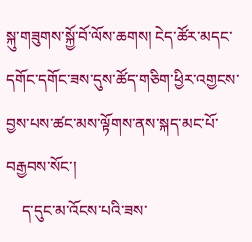སྐུ་གཟུགས་སྐྱོ་བོ་ལོས་ཆགས། ངེད་ཚོར་མདང་དགོང་དགོང་ཟས་དུས་ཚོད་གཅིག་ཕྱིར་འགྱངས་བྱས་པས་ཚང་མས་ལྟོགས་ནས་སྐད་མང་པོ་བརྒྱབས་སོང་།
    ད་དུང་མ་འོངས་པའི་ཟས་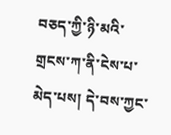བཅད་ཀྱི་ཉི་མའི་གྲངས་ཀ་ནི་ངེས་པ་མེད་པས། དེ་བས་ཀྱང་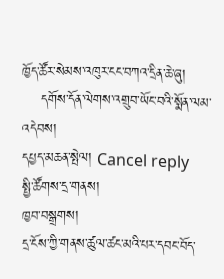ཁྱོད་ཚོར་སེམས་འཁུར་ངང་བཀའ་དྲིན་ཆེ་ཞུ།
    དགོས་དོན་ལེགས་འགྲུབ་ཡོང་བའི་སྨོན་ལམ་འདེབས།
དཔྱད་མཆན་སྤེལ། Cancel reply
སྤྱི་ཚོགས་དྲ་གནས།
ཁྱབ་བསྒྲགས།
དྲ་ངོས་ཀྱི་གནས་ཚུལ་ཚང་མའི་པར་དབང་བོད་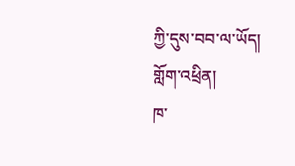ཀྱི་དུས་བབ་ལ་ཡོད།
གློག་འཕྲིན།
ཁ་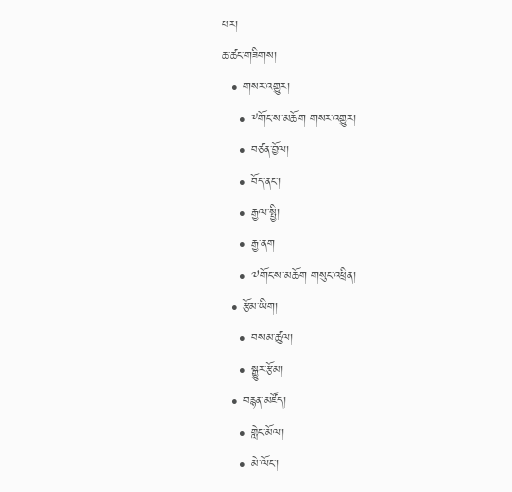པར།
ཆ་ཚང་གཟིགས།
  • གསར་འགྱུར།
    • ༸གོང་ས་མཆོག གསར་འགྱུར།
    • བཙན་བྱོལ།
    • བོད་ནང་།
    • རྒྱལ་སྤྱི།
    • རྒྱ་ནག
    • ༧གོང་ས་མཆོག གསུང་འཕྲིན།
  • རྩོམ་ཡིག།
    • བསམ་ཚུལ།
    • སྒྱུར་རྩོམ།
  • བརྙན་མཛོད།
    • གླེང་མོལ།
    • མེ་ལོང་།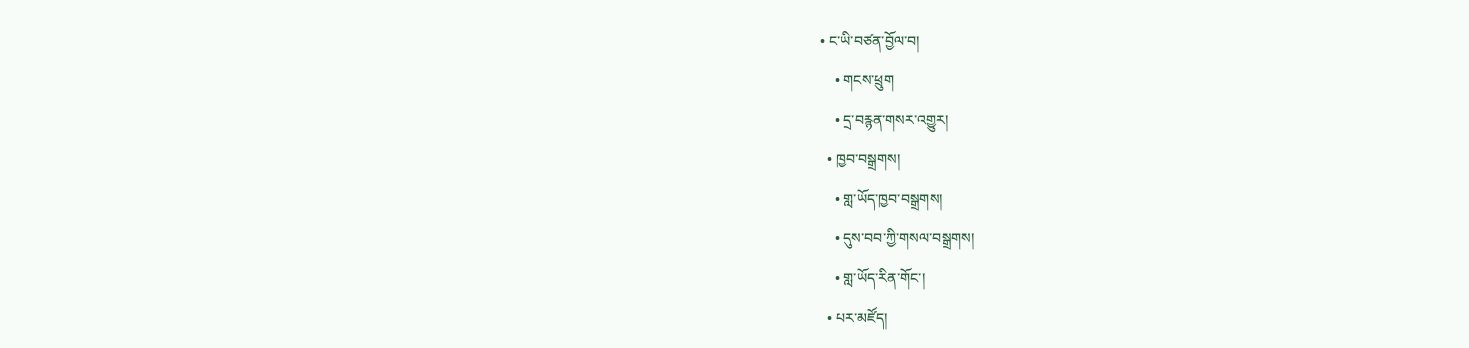• ང་ཡི་བཙན་བྱོལ་བ།
    • གངས་ཕྲུག
    • དྲ་བརྙན་གསར་འགྱུར།
  • ཁྱབ་བསྒྲགས།
    • གླ་ཡོད་ཁྱབ་བསྒྲགས།
    • དུས་བབ་ཀྱི་གསལ་བསྒྲགས།
    • གླ་ཡོད་རིན་གོང་།
  • པར་མཛོད།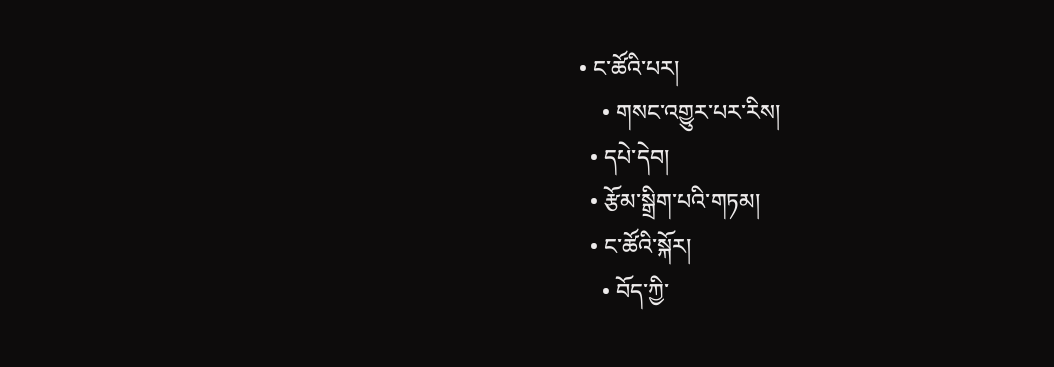• ང་ཚོའི་པར།
    • གསང་འགྱུར་པར་རིས།
  • དཔེ་དེབ།
  • རྩོམ་སྒྲིག་པའི་གཏམ།
  • ང་ཚོའི་སྐོར།
    • བོད་ཀྱི་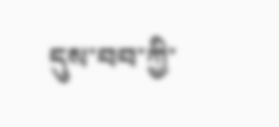དུས་བབ་ཀྱི་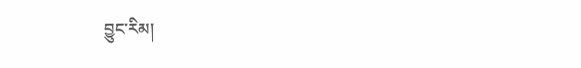བྱུང་རིམ།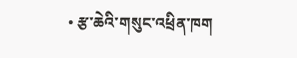• རྩ་ཆེའི་གསུང་འཕྲིན་ཁག